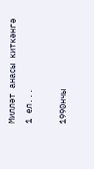Милләт анасы киткәнгә 1 ел...

1990нчы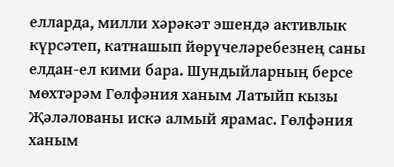елларда, милли хәрәкәт эшендә активлык күрсәтеп, катнашып йөрүчеләребезнең саны елдан-ел кими бара. Шундыйларның берсе мөхтәрәм Гөлфәния ханым Латыйп кызы Җәләлованы искә алмый ярамас. Гөлфәния ханым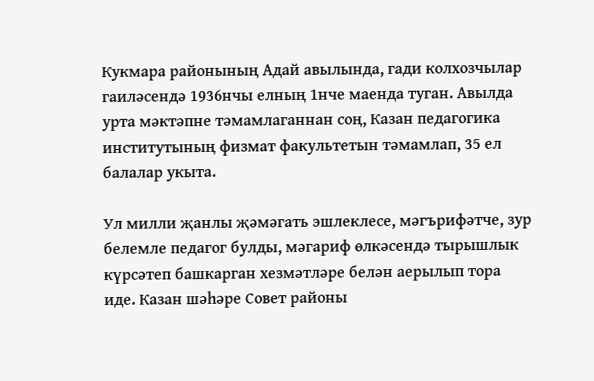Кукмара районының Адай авылында, гади колхозчылар гаиләсендә 1936нчы елның 1нче маенда туган. Авылда урта мәктәпне тәмамлаганнан соң, Казан педагогика институтының физмат факультетын тәмамлап, 35 ел балалар укыта.

Ул милли җанлы җәмәгать эшлеклесе, мәгърифәтче, зур белемле педагог булды, мәгариф өлкәсендә тырышлык күрсәтеп башкарган хезмәтләре белән аерылып тора иде. Казан шәһәре Совет районы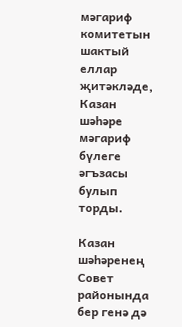мәгариф комитетын шактый еллар җитәкләде, Казан шәһәре мәгариф бүлеге әгъзасы булып торды.

Казан шәһәренең Совет районында бер генә дә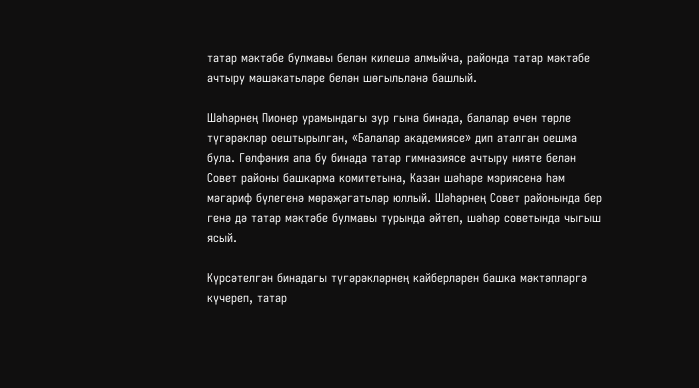татар мәктәбе булмавы белән килешә алмыйча, районда татар мәктәбе ачтыру мәшәкатьләре белән шөгыльләнә башлый.

Шәһәрнең Пионер урамындагы зур гына бинада, балалар өчен төрле түгәрәкләр оештырылган, «Балалар академиясе» дип аталган оешма була. Гөлфәния апа бу бинада татар гимназиясе ачтыру нияте белән Совет районы башкарма комитетына, Казан шәһәре мэриясенә һәм мәгариф бүлегенә мөрәҗәгатьләр юллый. Шәһәрнең Совет районында бер генә дә татар мәктәбе булмавы турында әйтеп, шәһәр советында чыгыш ясый.

Күрсәтелгән бинадагы түгәрәкләрнең кайберләрен башка мәктәпләргә күчереп, татар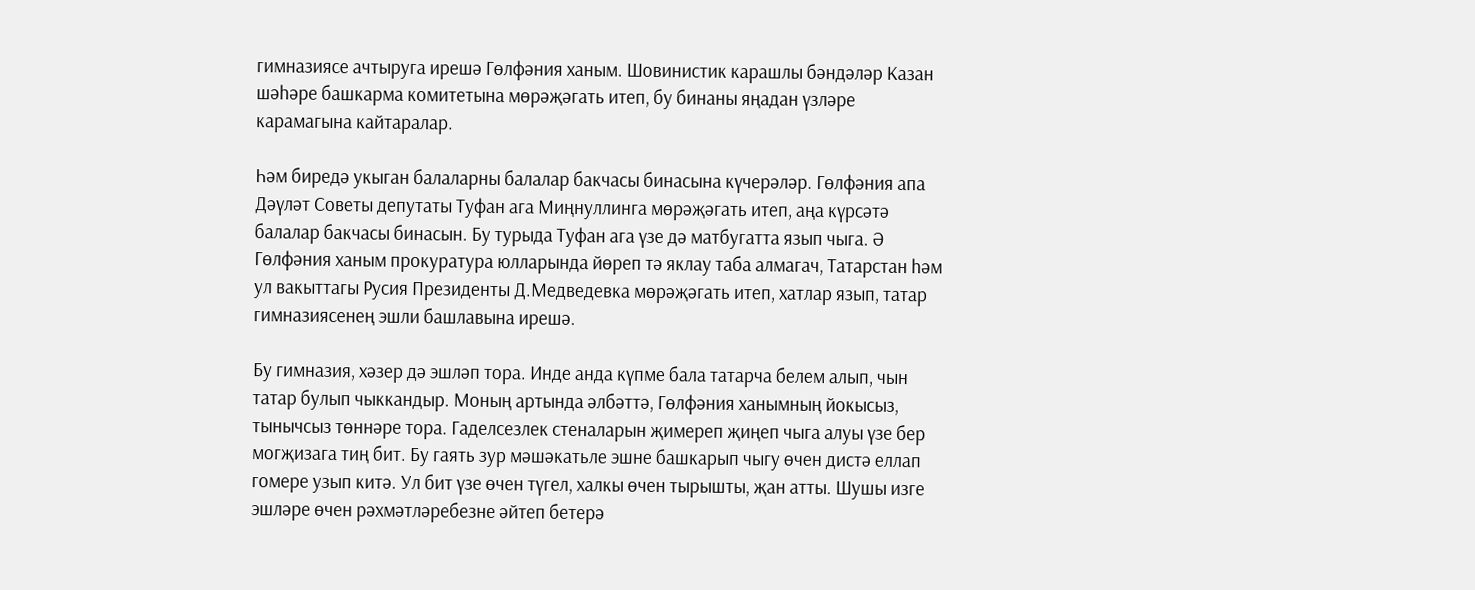гимназиясе ачтыруга ирешә Гөлфәния ханым. Шовинистик карашлы бәндәләр Казан шәһәре башкарма комитетына мөрәҗәгать итеп, бу бинаны яңадан үзләре карамагына кайтаралар.

Һәм биредә укыган балаларны балалар бакчасы бинасына күчерәләр. Гөлфәния апа Дәүләт Советы депутаты Туфан ага Миңнуллинга мөрәҗәгать итеп, аңа күрсәтә балалар бакчасы бинасын. Бу турыда Туфан ага үзе дә матбугатта язып чыга. Ә Гөлфәния ханым прокуратура юлларында йөреп тә яклау таба алмагач, Татарстан һәм ул вакыттагы Русия Президенты Д.Медведевка мөрәҗәгать итеп, хатлар язып, татар гимназиясенең эшли башлавына ирешә.

Бу гимназия, хәзер дә эшләп тора. Инде анда күпме бала татарча белем алып, чын татар булып чыккандыр. Моның артында әлбәттә, Гөлфәния ханымның йокысыз, тынычсыз төннәре тора. Гаделсезлек стеналарын җимереп җиңеп чыга алуы үзе бер могҗизага тиң бит. Бу гаять зур мәшәкатьле эшне башкарып чыгу өчен дистә еллап гомере узып китә. Ул бит үзе өчен түгел, халкы өчен тырышты, җан атты. Шушы изге эшләре өчен рәхмәтләребезне әйтеп бетерә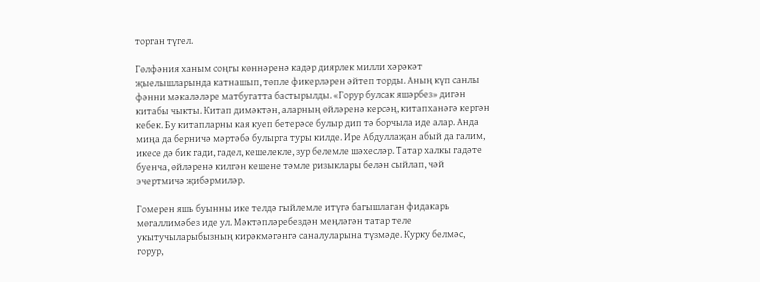торган түгел.

Гөлфәния ханым соңгы көннәренә кадәр диярлек милли хәрәкәт җыелышларында катнашып, төпле фикерләрен әйтеп торды. Аның күп санлы фәнни мәкаләләре матбугатта бастырылды. «Горур булсак яшәрбез» дигән китабы чыкты. Китап димәктән, аларның өйләренә керсәң, китапханәгә кергән кебек. Бу китапларны кая куеп бетерәсе булыр дип тә борчыла иде алар. Анда миңа да берничә мәртәбә булырга туры килде. Ире Абдуллаҗан абый да галим, икесе дә бик гади, гадел, кешелекле, зур белемле шәхесләр. Татар халкы гадәте буенча, өйләренә килгән кешене тәмле ризыклары белән сыйлап, чәй эчертмичә җибәрмиләр.

Гомерен яшь буынны ике телдә гыйлемле итүгә багышлаган фидакарь мөгаллимәбез иде ул. Мәктәпләребездән меңләгән татар теле укытучыларыбызның кирәкмәгәнгә саналуларына түзмәде. Курку белмәс, горур,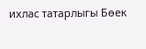ихлас татарлыгы Бөек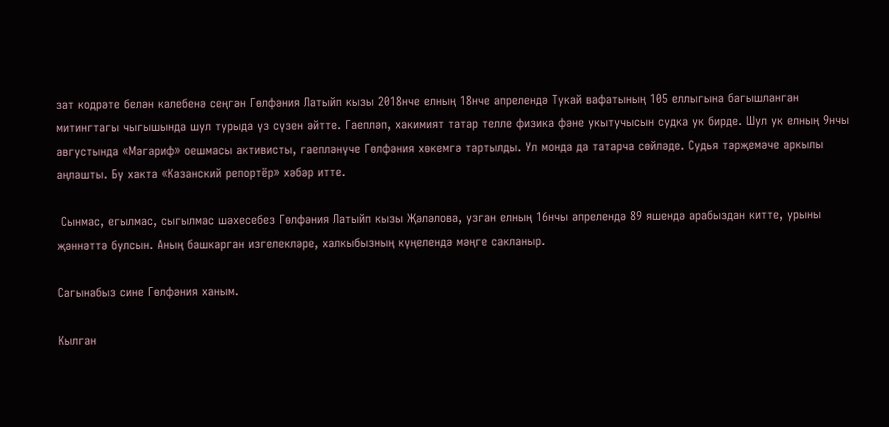зат кодрәте белән калебенә сеңгән Гөлфәния Латыйп кызы 2018нче елның 18нче апрелендә Тукай вафатының 105 еллыгына багышланган митингтагы чыгышында шул турыда үз сүзен әйтте. Гаепләп, хакимият татар телле физика фәне укытучысын судка ук бирде. Шул ук елның 9нчы августында «Мәгариф» оешмасы активисты, гаепләнүче Гөлфәния хөкемгә тартылды. Ул монда да татарча сөйләде. Судья тәрҗемәче аркылы аңлашты. Бу хакта «Казанский репортёр» хәбәр итте.

 Сынмас, егылмас, сыгылмас шәхесебез Гөлфәния Латыйп кызы Җәләлова, узган елның 16нчы апрелендә 89 яшендә арабыздан китте, урыны җәннәттә булсын. Аның башкарган изгелекләре, халкыбызның күңелендә мәңге сакланыр.

Сагынабыз сине Гөлфәния ханым.

Кылган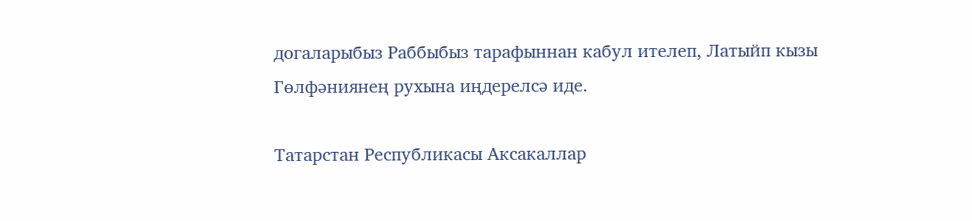догаларыбыз Раббыбыз тарафыннан кабул ителеп, Латыйп кызы Гөлфәниянең рухына иңдерелсә иде.

Татарстан Республикасы Аксакаллар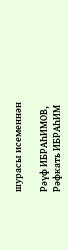шурасы исеменнән

Рәүф ИБРАҺИМОВ, Рәфкать ИБРАҺИМ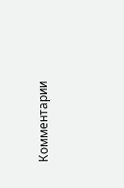Комментарии